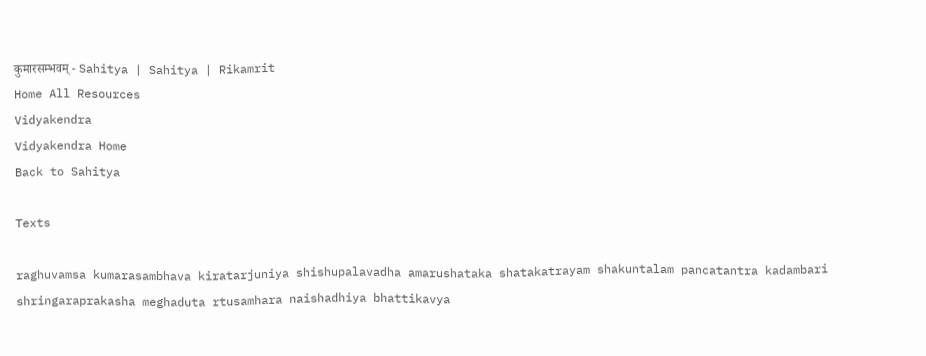कुमारसम्भवम् - Sahitya | Sahitya | Rikamrit
Home All Resources
Vidyakendra
Vidyakendra Home
Back to Sahitya

Texts

raghuvamsa kumarasambhava kiratarjuniya shishupalavadha amarushataka shatakatrayam shakuntalam pancatantra kadambari shringaraprakasha meghaduta rtusamhara naishadhiya bhattikavya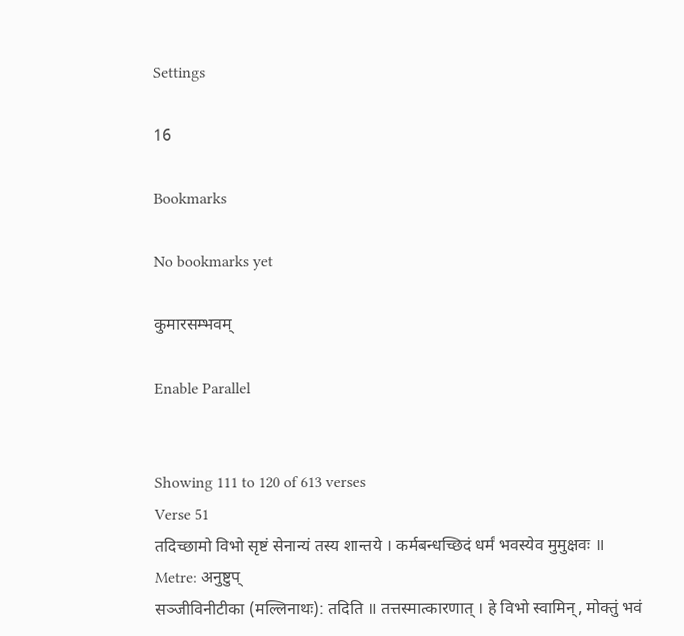Settings

16

Bookmarks

No bookmarks yet

कुमारसम्भवम्

Enable Parallel


Showing 111 to 120 of 613 verses
Verse 51
तदिच्छामो विभो सृष्टं सेनान्यं तस्य शान्तये । कर्मबन्धच्छिदं धर्मं भवस्येव मुमुक्षवः ॥
Metre: अनुष्टुप्
सञ्जीविनीटीका (मल्लिनाथः): तदिति ॥ तत्तस्मात्कारणात् । हे विभो स्वामिन्, मोक्तुं भवं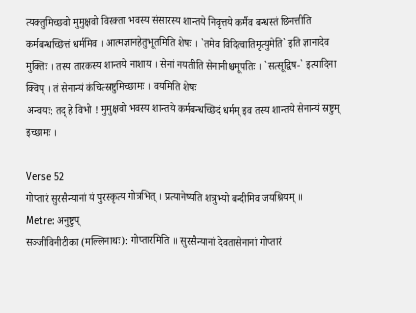त्यक्तुमिच्छवो मुमुक्षवो विरक्ता भवस्य संसारस्य शान्तये निवृत्तये कर्मैव बन्धस्तं छिनत्तीति कर्मबन्धच्छित्तं धर्ममिव । आत्मज्ञानहेतुभूतमिति शेषः । `तमेव विदित्वातिमृत्युमेति` इति ज्ञानादेव मुक्तिः । तस्य तारकस्य शान्तये नाशाय । सेनां नयतीति सेनानीश्चमूपतिः । `सत्सूद्विष-` इत्यादिना क्विप् । तं सेनान्यं कंचित्स्रष्टुमिच्छामः । वयमिति शेषः
अन्वयः: तद् हे विभो ! मुमुक्षवो भवस्य शान्तये कर्मबन्धच्छिदं धर्मम् इव तस्य शान्तये सेनान्यं स्रष्टुम् इच्छामः ।

Verse 52
गोप्तारं सुरसैन्यानां यं पुरस्कृत्य गोत्रभित् । प्रत्यानेष्यति शत्रुभ्यो बन्दीमिव जयश्रियम् ॥
Metre: अनुष्टुप्
सञ्जीविनीटीका (मल्लिनाथः): गोप्तारमिति ॥ सुरसैन्यानां देवतासेनानां गोप्तारं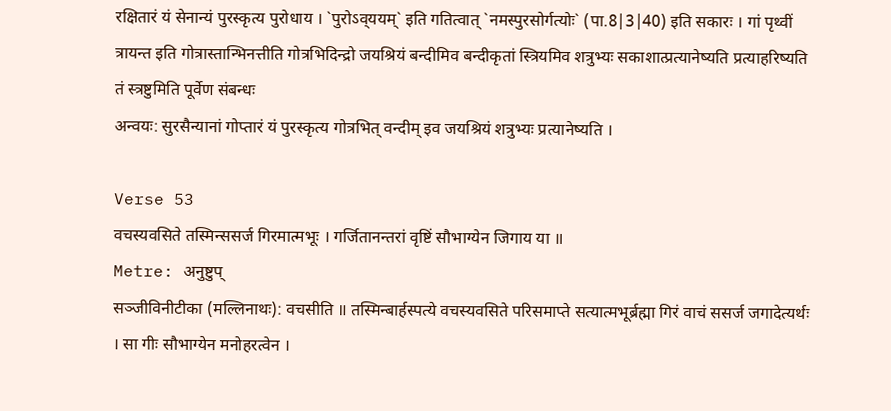रक्षितारं यं सेनान्यं पुरस्कृत्य पुरोधाय । `पुरोऽव्‌ययम्` इति गतित्वात् `नमस्पुरसोर्गत्योः` (पा.8|3|40) इति सकारः । गां पृथ्वीं त्रायन्त इति गोत्रास्तान्भिनत्तीति गोत्रभिदिन्द्रो जयश्रियं बन्दीमिव बन्दीकृतां स्त्रियमिव शत्रुभ्यः सकाशात्प्रत्यानेष्यति प्रत्याहरिष्यति तं स्त्रष्टुमिति पूर्वेण संबन्धः
अन्वयः: सुरसैन्यानां गोप्तारं यं पुरस्कृत्य गोत्रभित् वन्दीम् इव जयश्रियं शत्रुभ्यः प्रत्यानेष्यति ।

Verse 53
वचस्यवसिते तस्मिन्ससर्ज गिरमात्मभूः । गर्जितानन्तरां वृष्टिं सौभाग्येन जिगाय या ॥
Metre: अनुष्टुप्
सञ्जीविनीटीका (मल्लिनाथः): वचसीति ॥ तस्मिन्बार्हस्पत्ये वचस्यवसिते परिसमाप्ते सत्यात्मभूर्ब्रह्मा गिरं वाचं ससर्ज जगादेत्यर्थः । सा गीः सौभाग्येन मनोहरत्वेन ।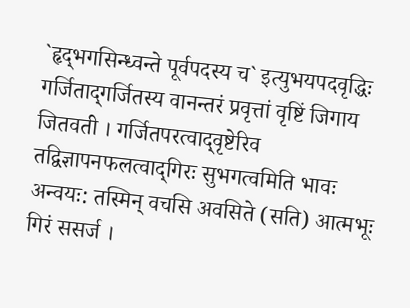`हृद्‌भगसिन्ध्वन्ते पूर्वपदस्य च` इत्युभयपदवृद्धिः गर्जिताद्‌गर्जितस्य वानन्तरं प्रवृत्तां वृष्टिं जिगाय जितवती । गर्जितपरत्वाद्‌वृष्टेरिव तद्विज्ञापनफलत्वाद्‌गिरः सुभगत्वमिति भावः
अन्वयः: तस्मिन् वचसि अवसिते (सति) आत्मभूः गिरं ससर्ज ।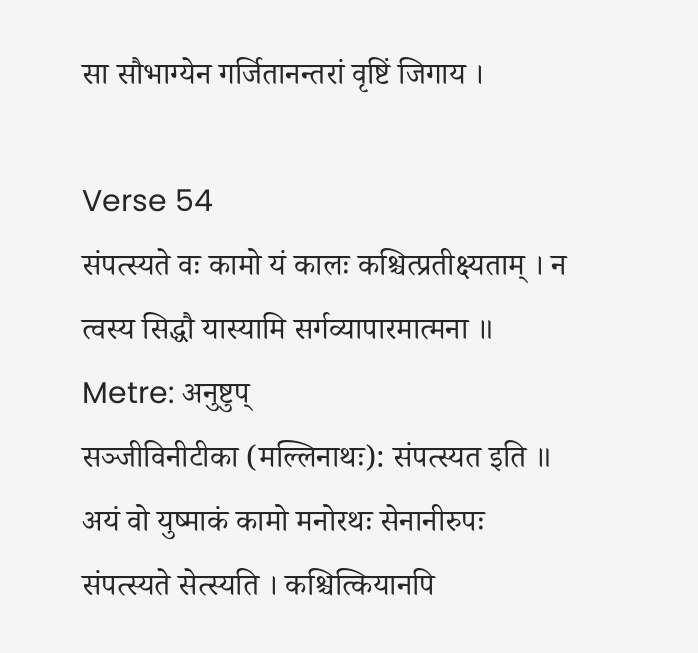सा सौभाग्येन गर्जितानन्तरां वृष्टिं जिगाय ।

Verse 54
संपत्स्यते वः कामो यं कालः कश्चित्प्रतीक्ष्यताम् । न त्वस्य सिद्धौ यास्यामि सर्गव्यापारमात्मना ॥
Metre: अनुष्टुप्
सञ्जीविनीटीका (मल्लिनाथः): संपत्स्यत इति ॥ अयं वो युष्माकं कामो मनोरथः सेनानीरुपः संपत्स्यते सेत्स्यति । कश्चित्कियानपि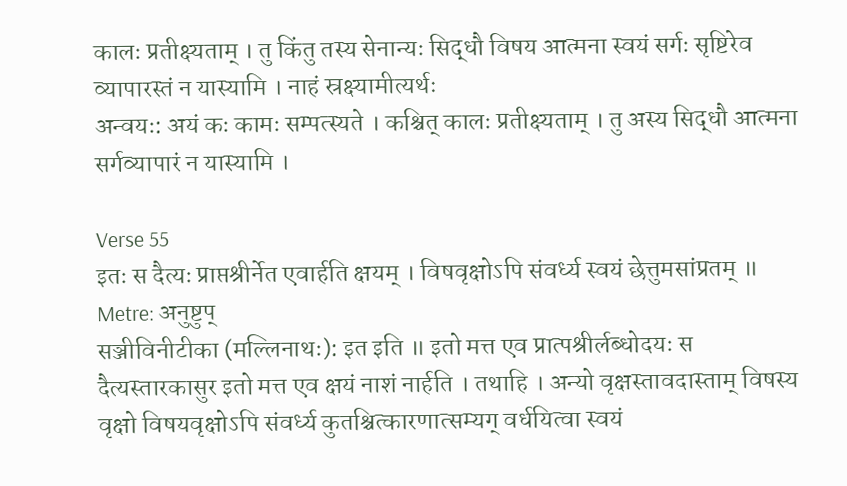कालः प्रतीक्ष्यताम् । तु किंतु तस्य सेनान्यः सिद्धौ विषय आत्मना स्वयं सर्गः सृष्टिरेव व्यापारस्तं न यास्यामि । नाहं स्रक्ष्यामीत्यर्थः
अन्वयः: अयं कः कामः सम्पत्स्यते । कश्चित् कालः प्रतीक्ष्यताम् । तु अस्य सिद्धौ आत्मना सर्गव्यापारं न यास्यामि ।

Verse 55
इतः स दैत्यः प्राप्तश्रीर्नेत एवार्हति क्षयम् । विषवृक्षोऽपि संवर्ध्य स्वयं छेत्तुमसांप्रतम् ॥
Metre: अनुष्टुप्
सञ्जीविनीटीका (मल्लिनाथः): इत इति ॥ इतो मत्त एव प्रात्पश्रीर्लब्धोदयः स दैत्यस्तारकासुर इतो मत्त एव क्षयं नाशं नार्हति । तथाहि । अन्यो वृक्षस्तावदास्ताम् विषस्य वृक्षो विषयवृक्षोऽपि संवर्ध्य कुतश्चित्कारणात्सम्यग्‌ वर्धयित्वा स्वयं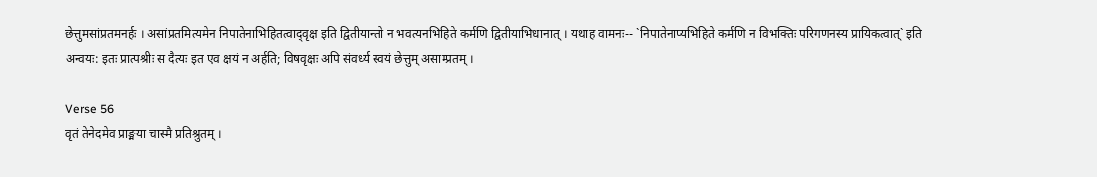छेत्तुमसांप्रतमनर्हः । असांप्रतमित्यमेन निपातेनाभिहितत्वाद्‌वृक्ष इति द्वितीयान्तो न भवत्यनभिहिते कर्मणि द्वितीयाभिधानात् । यथाह वामनः-- `निपातेनाप्यभिहिते कर्मणि न विभक्तिः परिगणनस्य प्रायिकत्वात्` इति
अन्वयः: इतः प्रात्पश्रीः स दैत्यः इत एव क्षयं न अर्हति; विषवृक्षः अपि संवर्ध्य स्वयं छेत्तुम् असाम्प्रतम् ।

Verse 56
वृतं तेनेदमेव प्राङ्मया चास्मै प्रतिश्रुतम् ।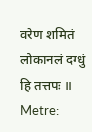वरेण शमितं लोकानलं दग्धुं हि तत्तपः ॥
Metre: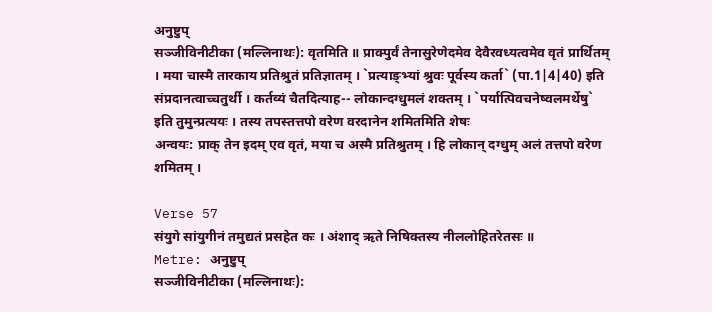अनुष्टुप्
सञ्जीविनीटीका (मल्लिनाथः): वृतमिति ॥ प्राक्पुर्वं तेनासुरेणेदमेव देवैरवध्यत्वमेव वृतं प्रार्थितम् । मया चास्मै तारकाय प्रतिश्रुतं प्रतिज्ञातम् । `प्रत्याङ्भ्यां श्रुवः पूर्वस्य कर्ता` (पा.1|4|40) इति संप्रदानत्वाच्चतुर्थी । कर्तव्यं चैतदित्याह-- लोकान्दग्धुमलं शक्तम् । `पर्यात्पिवचनेष्वलमर्थेषु` इति तुमुन्प्रत्ययः । तस्य तपस्तत्तपो वरेण वरदानेन शमितमिति शेषः
अन्वयः: प्राक् तेन इदम् एव वृतं, मया च अस्मै प्रतिश्रुतम् । हि लोकान् दग्धुम् अलं तत्तपो वरेण शमितम् ।

Verse 57
संयुगे सांयुगीनं तमुद्यतं प्रसहेत कः । अंशाद् ऋते निषिक्तस्य नीललोहितरेतसः ॥
Metre: अनुष्टुप्
सञ्जीविनीटीका (मल्लिनाथः):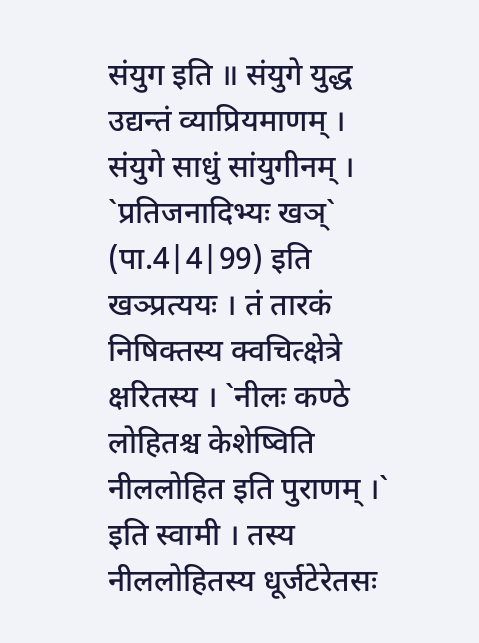संयुग इति ॥ संयुगे युद्ध उद्यन्तं व्याप्रियमाणम् । संयुगे साधुं सांयुगीनम् । `प्रतिजनादिभ्यः खञ्` (पा.4|4|99) इति खञ्प्रत्ययः । तं तारकं निषिक्तस्य क्वचित्क्षेत्रे क्षरितस्य । `नीलः कण्ठे लोहितश्च केशेष्विति नीललोहित इति पुराणम् ।` इति स्वामी । तस्य नीललोहितस्य धूर्जटेरेतसः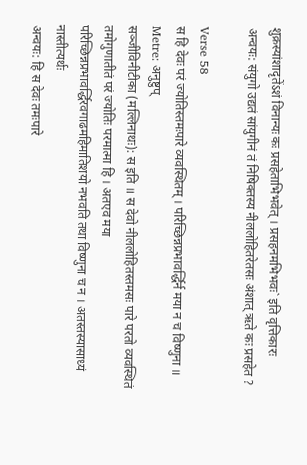शुक्रस्यांशादृतेंऽशं विनान्यः कः प्रसहेताभिभवेत् । प्रसहनमभिभवः` इति वृत्तिकारः
अन्वयः: संयुगो उद्यतं सांयुगीनं तं निषिक्तस्य नीललोहितरेतसः अंशात् ऋते कः प्रसहेत ?

Verse 58
स हि देवः परं ज्योतिस्तमःपारे व्यवस्थितम् । परिच्छिन्नप्रभावर्द्धिर्न मया न च विष्णुना ॥
Metre: अनुष्टुप्
सञ्जीविनीटीका (मल्लिनाथः): स इति ॥ स देवो नीललोहितस्तमसः पारे परतो व्यवस्थितं तमोगुणातीतं परं ज्योतिः परमात्मा हि । अतएव मया परिच्छिन्नप्रभावर्द्धिरवगाढमहिमातिशयो नभवति तथा विष्णुना च न । अतस्तस्यासाध्यं नास्तीत्यर्थः
अन्वयः: हि स देवः तमःपारे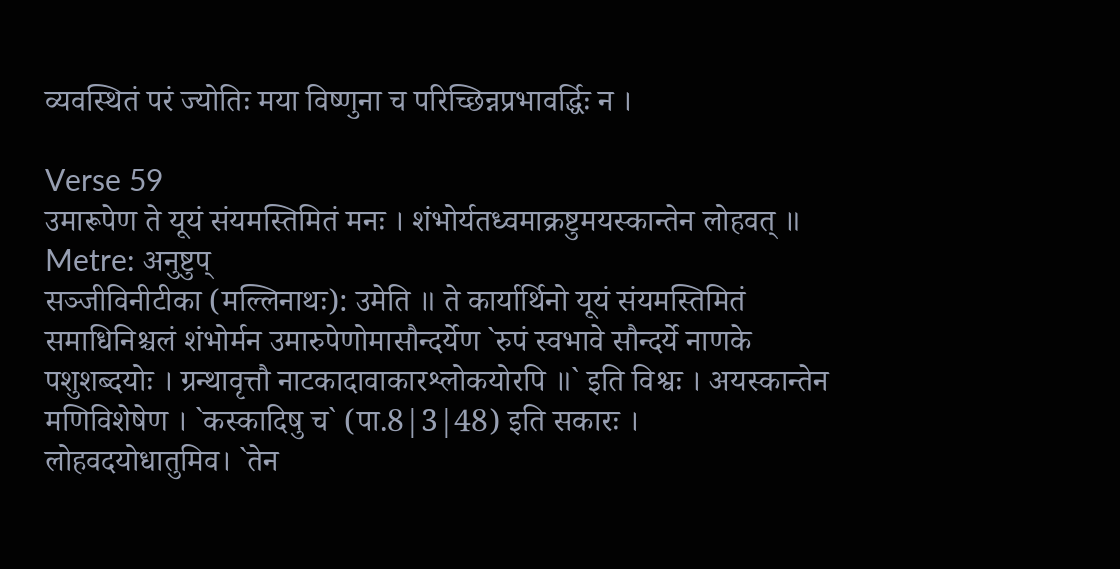व्यवस्थितं परं ज्योतिः मया विष्णुना च परिच्छिन्नप्रभावर्द्धिः न ।

Verse 59
उमारूपेण ते यूयं संयमस्तिमितं मनः । शंभोर्यतध्वमाक्रष्टुमयस्कान्तेन लोहवत् ॥
Metre: अनुष्टुप्
सञ्जीविनीटीका (मल्लिनाथः): उमेति ॥ ते कार्यार्थिनो यूयं संयमस्तिमितं समाधिनिश्चलं शंभोर्मन उमारुपेणोमासौन्दर्येण `रुपं स्वभावे सौन्दर्ये नाणके पशुशब्दयोः । ग्रन्थावृत्तौ नाटकादावाकारश्लोकयोरपि ॥` इति विश्वः । अयस्कान्तेन मणिविशेषेण । `कस्कादिषु च` (पा.8|3|48) इति सकारः । लोहवदयोधातुमिव। `तेन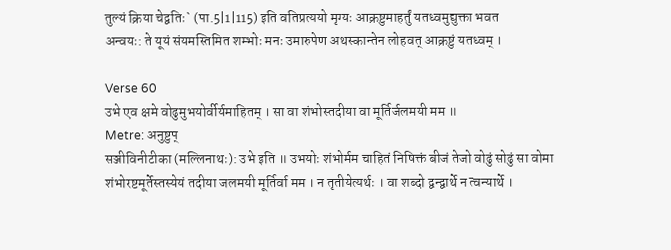तुल्यं क्रिया चेद्वतिः` (पा.5|1|115) इति वतिप्रत्ययो मृग्यः आक्रष्टुमाहर्तुं यतध्वमुद्युक्ता भवत
अन्वयः: ते यूयं संयमस्तिमित शम्भोः मनः उमारुपेण अथस्कान्तेन लोहवत् आक्रष्टुं यतध्वम् ।

Verse 60
उभे एव क्षमे वोढुमुभयोर्वीर्यमाहितम् । सा वा शंभोस्तदीया वा मूर्तिर्जलमयी मम ॥
Metre: अनुष्टुप्
सञ्जीविनीटीका (मल्लिनाथः): उभे इति ॥ उभयोः शंभोर्मम चाहितं निषिक्तं बीजं तेजो वोढुं सोढुं सा वोमा शंभोरष्टमूर्तेस्तस्येयं तदीया जलमयी मूर्तिर्वा मम । न तृतीयेत्यर्थः । वा शब्दो द्वन्द्वार्थे न त्वन्यार्थे ।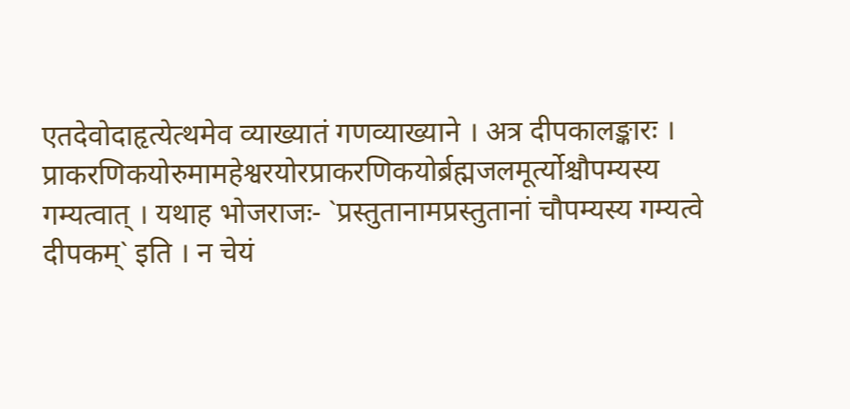एतदेवोदाहृत्येत्थमेव व्याख्यातं गणव्याख्याने । अत्र दीपकालङ्कारः । प्राकरणिकयोरुमामहेश्वरयोरप्राकरणिकयोर्ब्रह्मजलमूर्त्योश्चौपम्यस्य गम्यत्वात् । यथाह भोजराजः- `प्रस्तुतानामप्रस्तुतानां चौपम्यस्य गम्यत्वे दीपकम्` इति । न चेयं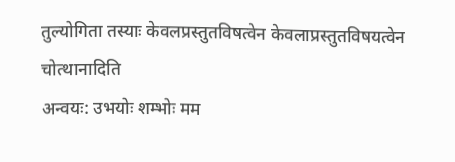तुल्योगिता तस्याः केवलप्रस्तुतविषत्वेन केवलाप्रस्तुतविषयत्वेन चोत्थानादिति
अन्वयः: उभयोः शम्भोः मम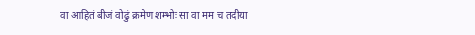वा आहितं बीजं वोढुं क्रमेण शम्भोः सा वा मम च तदीया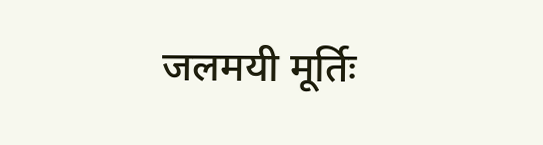जलमयी मूर्तिः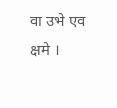वा उभे एव क्षमे ।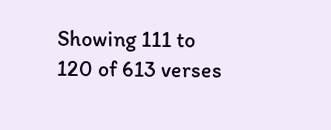Showing 111 to 120 of 613 verses